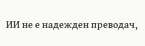ИИ не е надежден преводач,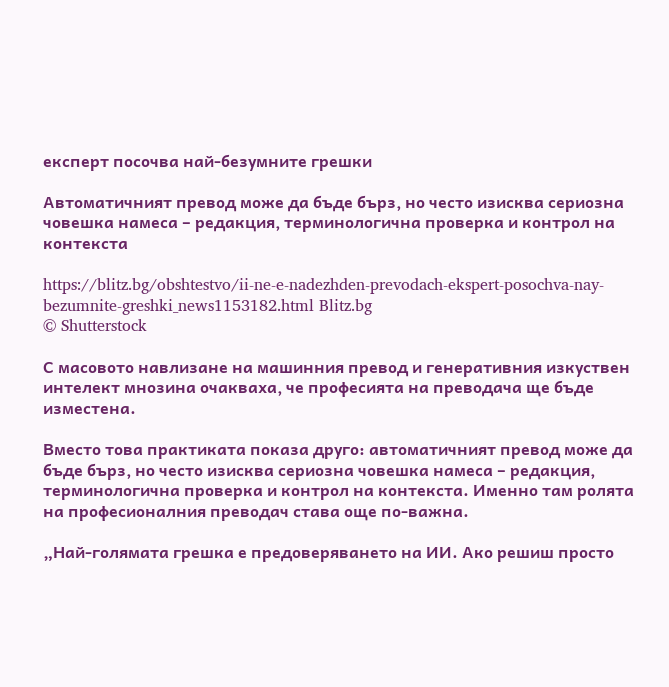експерт посочва най-безумните грешки

Автоматичният превод може да бъде бърз, но често изисква сериозна човешка намеса – редакция, терминологична проверка и контрол на контекста

https://blitz.bg/obshtestvo/ii-ne-e-nadezhden-prevodach-ekspert-posochva-nay-bezumnite-greshki_news1153182.html Blitz.bg
© Shutterstock

С масовото навлизане на машинния превод и генеративния изкуствен интелект мнозина очакваха, че професията на преводача ще бъде изместена.

Вместо това практиката показа друго: автоматичният превод може да бъде бърз, но често изисква сериозна човешка намеса – редакция, терминологична проверка и контрол на контекста. Именно там ролята на професионалния преводач става още по-важна.

„Най-голямата грешка е предоверяването на ИИ. Ако решиш просто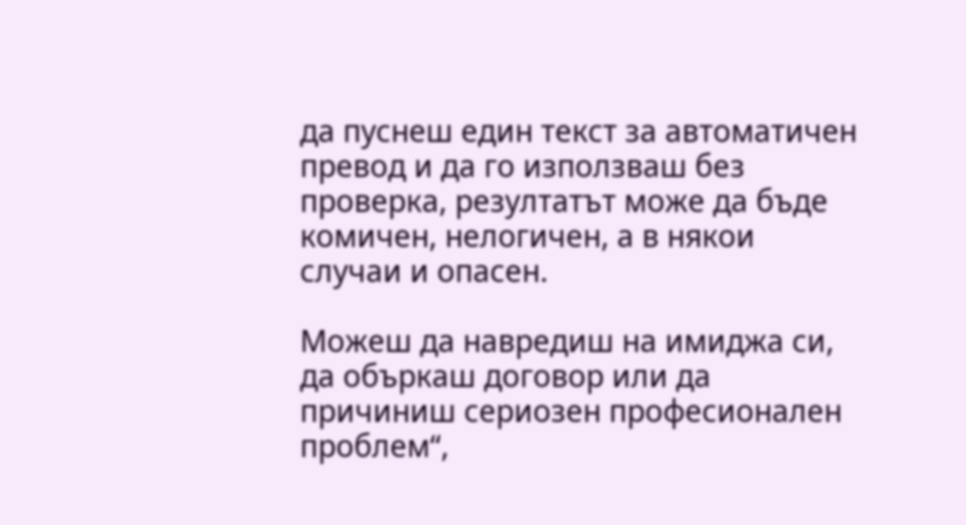да пуснеш един текст за автоматичен превод и да го използваш без проверка, резултатът може да бъде комичен, нелогичен, а в някои случаи и опасен.

Можеш да навредиш на имиджа си, да объркаш договор или да причиниш сериозен професионален проблем“,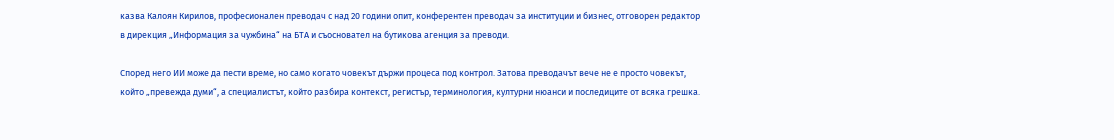казва Калоян Кирилов, професионален преводач с над 20 години опит, конферентен преводач за институции и бизнес, отговорен редактор в дирекция „Информация за чужбина“ на БТА и съосновател на бутикова агенция за преводи.

Според него ИИ може да пести време, но само когато човекът държи процеса под контрол. Затова преводачът вече не е просто човекът, който „превежда думи“, а специалистът, който разбира контекст, регистър, терминология, културни нюанси и последиците от всяка грешка.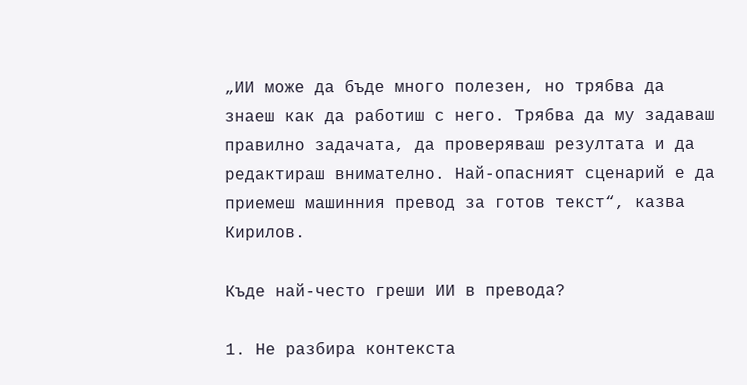„ИИ може да бъде много полезен, но трябва да знаеш как да работиш с него. Трябва да му задаваш правилно задачата, да проверяваш резултата и да редактираш внимателно. Най-опасният сценарий е да приемеш машинния превод за готов текст“, казва Кирилов.

Къде най-често греши ИИ в превода?

1. Не разбира контекста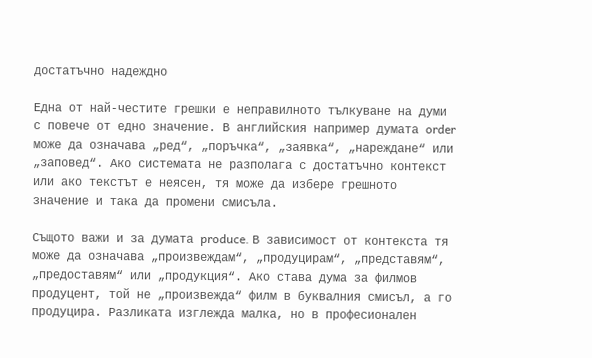достатъчно надеждно

Една от най-честите грешки е неправилното тълкуване на думи с повече от едно значение. В английския например думата order може да означава „ред“, „поръчка“, „заявка“, „нареждане“ или „заповед“. Ако системата не разполага с достатъчно контекст или ако текстът е неясен, тя може да избере грешното значение и така да промени смисъла.

Същото важи и за думата produce. В зависимост от контекста тя може да означава „произвеждам“, „продуцирам“, „представям“, „предоставям“ или „продукция“. Ако става дума за филмов продуцент, той не „произвежда“ филм в буквалния смисъл, а го продуцира. Разликата изглежда малка, но в професионален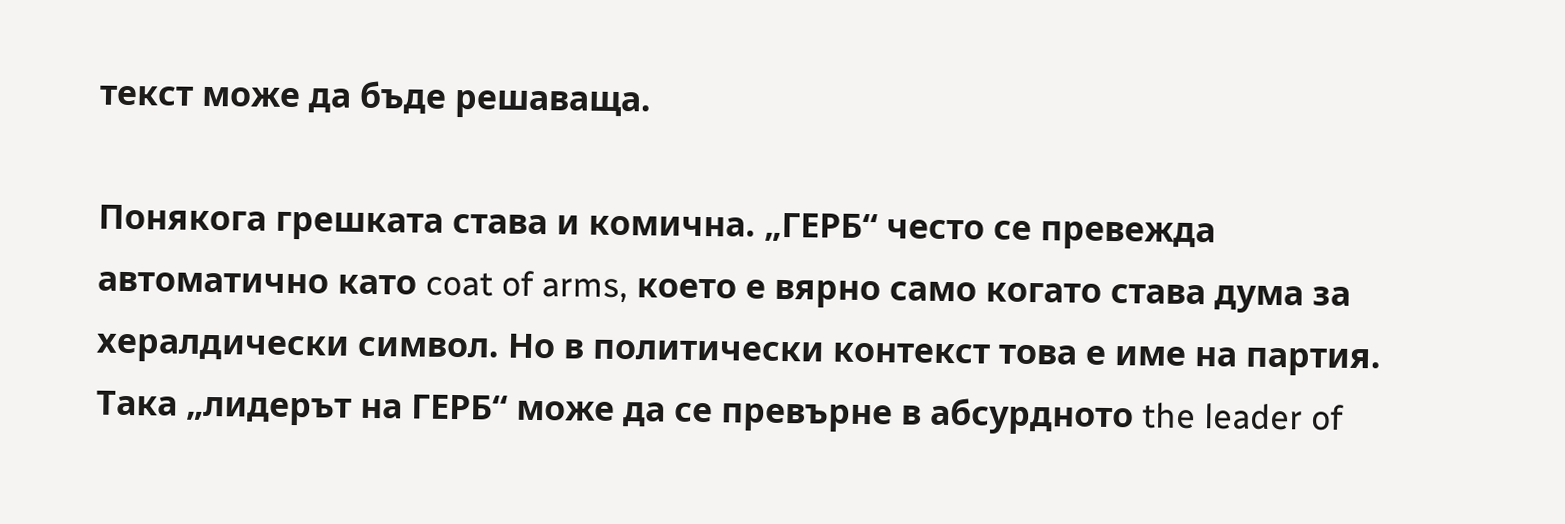текст може да бъде решаваща.

Понякога грешката става и комична. „ГЕРБ“ често се превежда автоматично като coat of arms, което е вярно само когато става дума за хералдически символ. Но в политически контекст това е име на партия. Така „лидерът на ГЕРБ“ може да се превърне в абсурдното the leader of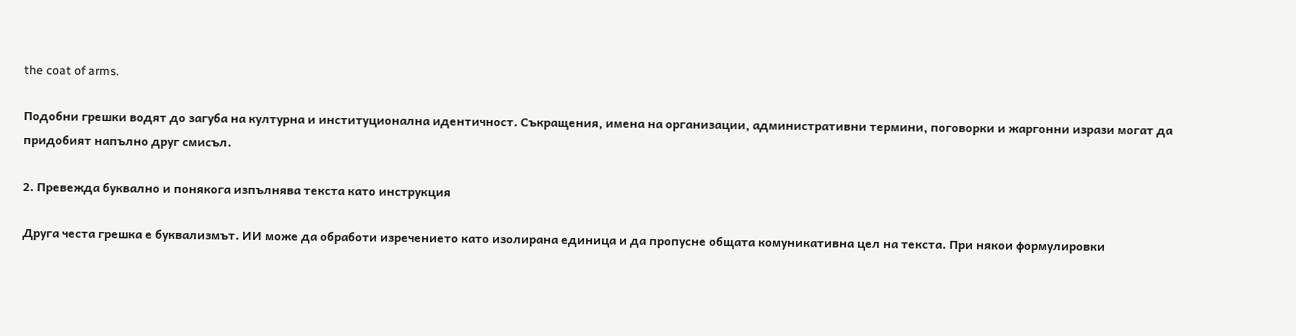the coat of arms.

Подобни грешки водят до загуба на културна и институционална идентичност. Съкращения, имена на организации, административни термини, поговорки и жаргонни изрази могат да придобият напълно друг смисъл.

2. Превежда буквално и понякога изпълнява текста като инструкция

Друга честа грешка е буквализмът. ИИ може да обработи изречението като изолирана единица и да пропусне общата комуникативна цел на текста. При някои формулировки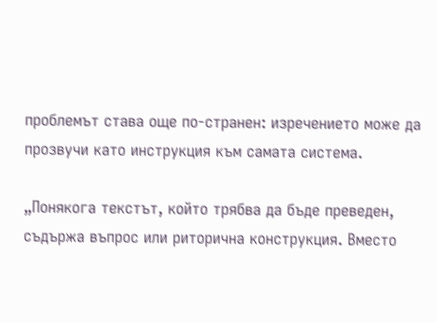проблемът става още по-странен: изречението може да прозвучи като инструкция към самата система.

„Понякога текстът, който трябва да бъде преведен, съдържа въпрос или риторична конструкция. Вместо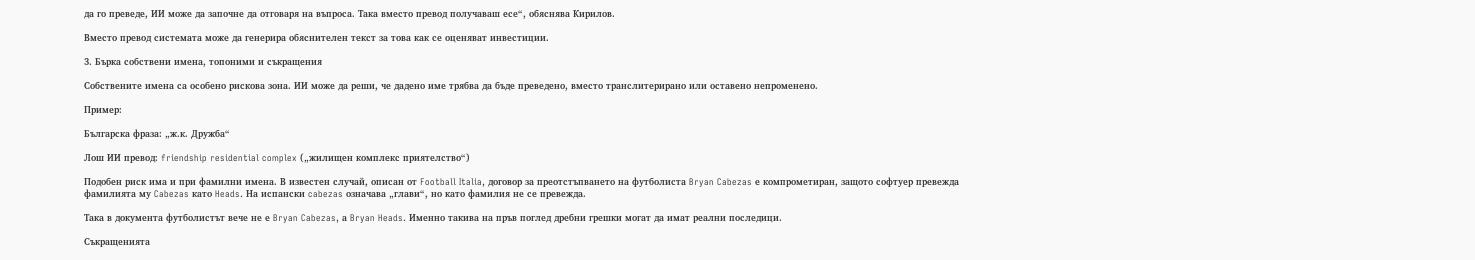да го преведе, ИИ може да започне да отговаря на въпроса. Така вместо превод получаваш есе“, обяснява Кирилов.

Вместо превод системата може да генерира обяснителен текст за това как се оценяват инвестиции.

3. Бърка собствени имена, топоними и съкращения

Собствените имена са особено рискова зона. ИИ може да реши, че дадено име трябва да бъде преведено, вместо транслитерирано или оставено непроменено.

Пример:

Българска фраза: „ж.к. Дружба“

Лош ИИ превод: friendship residential complex („жилищен комплекс приятелство“)

Подобен риск има и при фамилни имена. В известен случай, описан от Football Italia, договор за преотстъпването на футболиста Bryan Cabezas е компрометиран, защото софтуер превежда фамилията му Cabezas като Heads. На испански cabezas означава „глави“, но като фамилия не се превежда.

Така в документа футболистът вече не е Bryan Cabezas, а Bryan Heads. Именно такива на пръв поглед дребни грешки могат да имат реални последици.

Съкращенията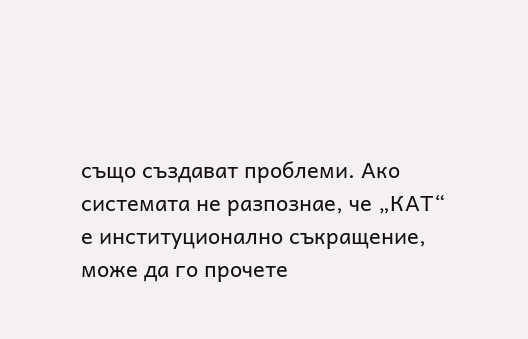също създават проблеми. Ако системата не разпознае, че „КАТ“ е институционално съкращение, може да го прочете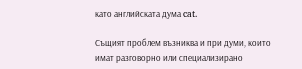като английската дума cat.

Същият проблем възниква и при думи, които имат разговорно или специализирано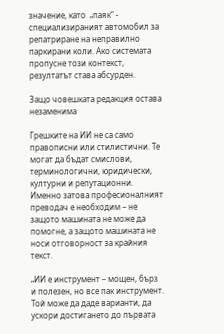значение, като  „паяк“ - специализираният автомобил за репатриране на неправилно паркирани коли. Ако системата пропусне този контекст, резултатът става абсурден.

Защо човешката редакция остава незаменима

Грешките на ИИ не са само правописни или стилистични. Те могат да бъдат смислови, терминологични, юридически, културни и репутационни. Именно затова професионалният преводач е необходим – не защото машината не може да помогне, а защото машината не носи отговорност за крайния текст.

„ИИ е инструмент – мощен, бърз и полезен, но все пак инструмент. Той може да даде варианти, да ускори достигането до първата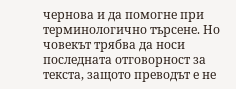чернова и да помогне при терминологично търсене. Но човекът трябва да носи последната отговорност за текста, защото преводът е не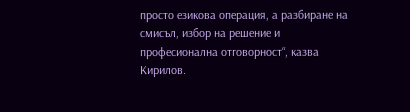просто езикова операция, а разбиране на смисъл, избор на решение и професионална отговорност“, казва Кирилов.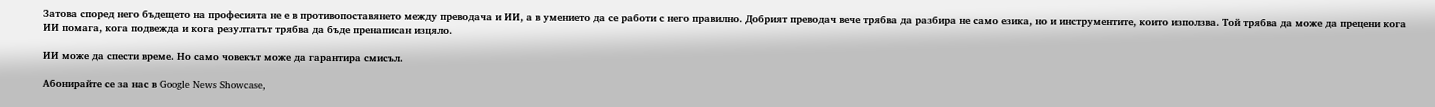Затова според него бъдещето на професията не е в противопоставянето между преводача и ИИ, а в умението да се работи с него правилно. Добрият преводач вече трябва да разбира не само езика, но и инструментите, които използва. Той трябва да може да прецени кога ИИ помага, кога подвежда и кога резултатът трябва да бъде пренаписан изцяло.

ИИ може да спести време. Но само човекът може да гарантира смисъл.

Абонирайте се за нас в Google News Showcase,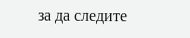за да следите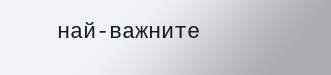най-важните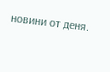новини от деня.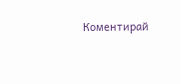Коментирай